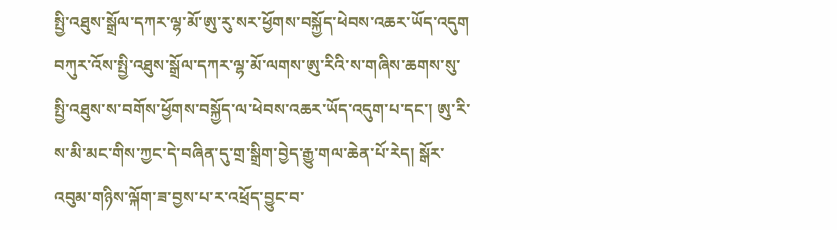སྤྱི་འཐུས་སྒྲོལ་དཀར་ལྷ་མོ་ཨུ་རུ་སར་ཕྱོགས་བསྐྱོད་ཕེབས་འཆར་ཡོད་འདུག
བཀུར་འོས་སྤྱི་འཐུས་སྒྲོལ་དཀར་ལྷ་མོ་ལགས་ཨུ་རིའི་ས་གཞིས་ཆགས་སུ་སྤྱི་འཐུས་ས་བགོས་ཕྱོགས་བསྐྱོད་ལ་ཕེབས་འཆར་ཡོད་འདུག་པ་དང་། ཨུ་རི་ས་མི་མང་གིས་ཀྱང་དེ་བཞིན་དུ་གྲ་སྒྲིག་བྱེད་རྒྱུ་གལ་ཆེན་པོ་རེད། སྒོར་འབུམ་གཉིས་ལྐོག་ཟ་བྱས་པ་ར་འཕྲོད་བྱུང་བ་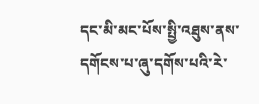དང་མི་མང་པོས་སྤྱི་འཐུས་ནས་དགོངས་པ་ཞུ་དགོས་པའི་རེ་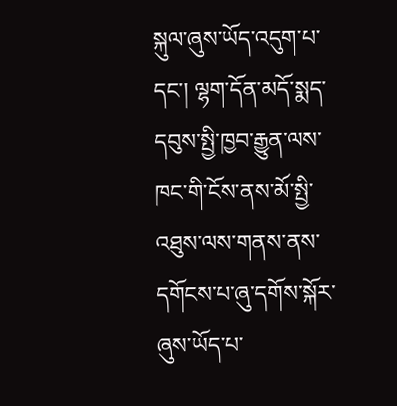སྐུལ་ཞུས་ཡོད་འདུག་པ་དང་། ལྷག་དོན་མདོ་སྨད་དབུས་སྤྱི་ཁྱབ་རྒྱུན་ལས་ཁང་གི་ངོས་ནས་མོ་སྤྱི་འཐུས་ལས་གནས་ནས་དགོངས་པ་ཞུ་དགོས་སྐོར་ཞུས་ཡོད་པ་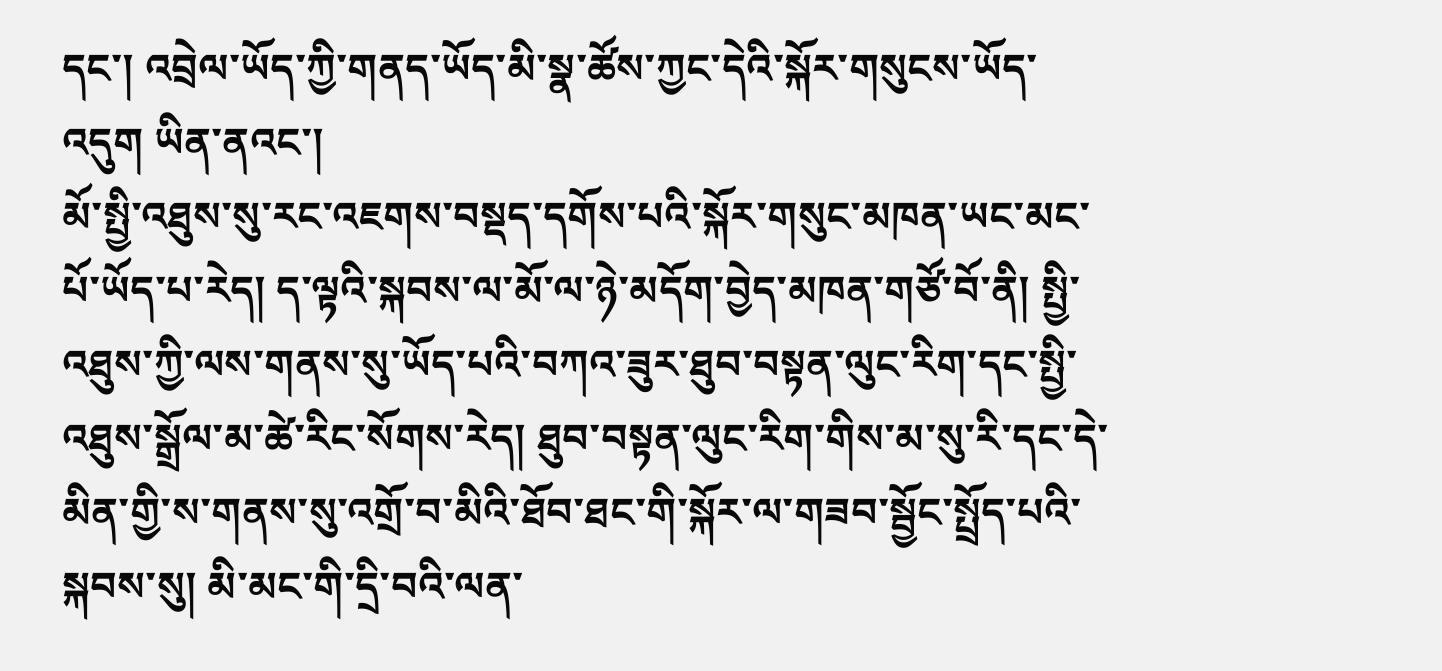དང་། འབྲེལ་ཡོད་ཀྱི་གནད་ཡོད་མི་སྣ་ཚོས་ཀྱང་དེའི་སྐོར་གསུངས་ཡོད་འདུག ཡིན་ནའང་།
མོ་སྤྱི་འཐུས་སུ་རང་འཇགས་བསྡད་དགོས་པའི་སྐོར་གསུང་མཁན་ཡང་མང་པོ་ཡོད་པ་རེད། ད་ལྟའི་སྐབས་ལ་མོ་ལ་ཉེ་མདོག་བྱེད་མཁན་གཙོ་བོ་ནི། སྤྱི་འཐུས་ཀྱི་ལས་གནས་སུ་ཡོད་པའི་བཀའ་ཟུར་ཐུབ་བསྟན་ལུང་རིག་དང་སྤྱི་འཐུས་སྒྲོལ་མ་ཚེ་རིང་སོགས་རེད། ཐུབ་བསྟན་ལུང་རིག་གིས་མ་སུ་རི་དང་དེ་མིན་གྱི་ས་གནས་སུ་འགྲོ་བ་མིའི་ཐོབ་ཐང་གི་སྐོར་ལ་གཟབ་སྦྱོང་སྤྲོད་པའི་སྐབས་སུ། མི་མང་གི་དྲི་བའི་ལན་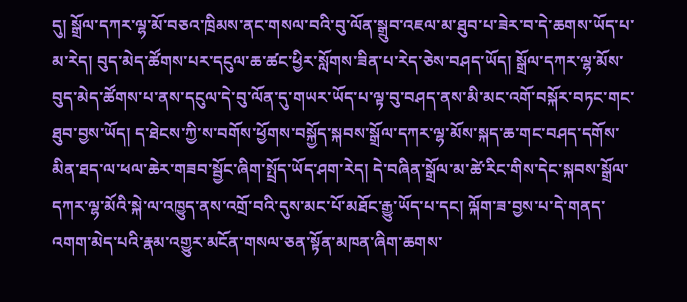དུ། སྒྲོལ་དཀར་ལྷ་མོ་བཅའ་ཁྲིམས་ནང་གསལ་བའི་བུ་ལོན་སྒྲུབ་འཇལ་མ་ཐུབ་པ་ཟེར་བ་དེ་ཆགས་ཡོད་པ་མ་རེད། བུད་མེད་ཚོགས་པར་དངུལ་ཆ་ཚང་ཕྱིར་སློགས་ཟིན་པ་རེད་ཅེས་བཤད་ཡོད། སྒྲོལ་དཀར་ལྷ་མོས་བུད་མེད་ཚོགས་པ་ནས་དངུལ་དེ་བུ་ལོན་དུ་གཡར་ཡོད་པ་ལྟ་བུ་བཤད་ནས་མི་མང་འགོ་བསྐོར་བཏང་གང་ཐུབ་བྱས་ཡོད། ད་ཐེངས་ཀྱི་ས་བགོས་ཕྱོགས་བསྐྱོད་སྐབས་སྒྲོལ་དཀར་ལྷ་མོས་སྐད་ཆ་གང་བཤད་དགོས་མིན་ཐད་ལ་ཕལ་ཆེར་གཟབ་སྦྱོང་ཞིག་སྤྲོད་ཡོད་ཤག་རེད། དེ་བཞིན་སྒྲོལ་མ་ཚེ་རིང་གིས་དེང་སྐབས་སྒྲོལ་དཀར་ལྷ་མོའི་སྐེ་ལ་འཁྱུད་ནས་འགྲོ་བའི་དུས་མང་པོ་མཐོང་རྒྱུ་ཡོད་པ་དང། ལྐོག་ཟ་བྱས་པ་དེ་གནད་འགག་མེད་པའི་རྣམ་འགྱུར་མངོན་གསལ་ཅན་སྟོན་མཁན་ཞིག་ཆགས་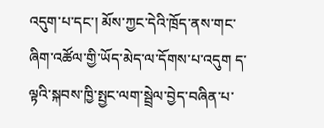འདུག་པ་དང་། མོས་ཀྱང་དེའི་ཁྲོད་ནས་གང་ཞིག་འཚོལ་གྱི་ཡོད་མེད་ལ་དོགས་པ་འདུག ད་ལྟའི་སྐབས་ཁྱི་སྤྱང་ལག་སྦྲེལ་བྱེད་བཞིན་པ་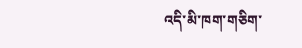འདི་མི་ཁག་གཅིག་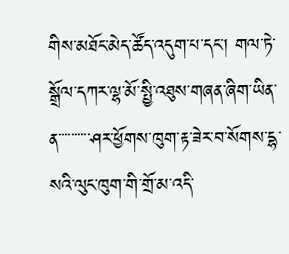གིས་མཐོང་མེད་ཚོད་འདུག་པ་དང་། གལ་ཏེ་སྒྲོལ་དཀར་ལྷ་མོ་སྤྱི་འཐུས་གཞན་ཞིག་ཡིན་ན་་་་་་་་་་ཤར་ཕྱོགས་ཁུག་རྟ་ཟེར་བ་སོགས་དྷ་སའི་ལུང་ཁུག་གི་གྲོ་མ་འདི་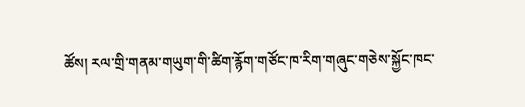ཚོས། རལ་གྲི་གནམ་གཡུག་གི་ཚིག་རྙོག་གཙོང་ཁ་རིག་གཞུང་གཅེས་སྐྱོང་ཁང་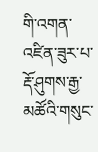གི་འགན་འཛིན་ཟུར་པ་རྡོ་ཤུགས་རྒྱ་མཚོའི་གསུང་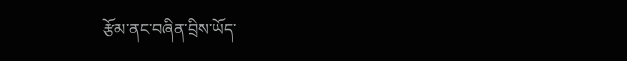རྩོམ་ནང་བཞིན་བྲིས་ཡོད་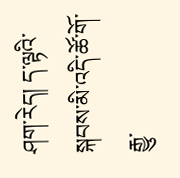ཤག་རེད། ད་ལྟའི་སྐབས་མི་འདི་ཚོ་གོ་རྒྱུ་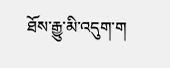ཐོས་རྒྱུ་མི་འདུག་ག